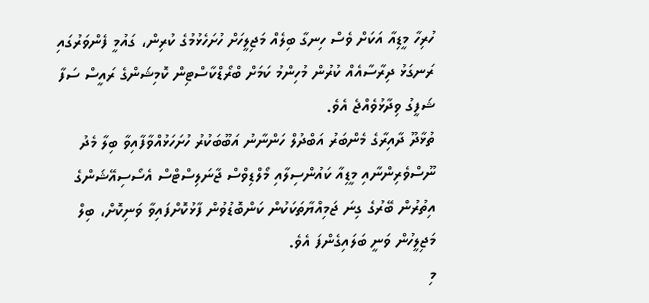ހުރިހާ މީޑިއާ އަކަށް ވެސް ހިނގާ ބިލެއް މަޖިލީހަށް ހުށަހެޅުމުގެ ކުރިން، ގައުމީ ފެންވަރުގައި ރަނގަޅު ދިރާސާއެއް ކުރުން މުހިންމު ކަމަށް ބްރޯޑްކާސްޓިން ކޮމިޝަންގެ ރައީސް ސަފާ ޝަފީގު ވިދާޅުވެއްޖެ އެވެ.
ތުޅާދޫ ދާއިރާގެ މެންބަރު އަބްދުލް ހަންނާނު އަބޫބަކުރު ހުށަހަޅުއްވާފާއިވާ ބިލާ މެދު ނޫސްވެރިންނާއި މީޑިއާ ކައުންސިލާއި މޯލްޑިވްސް ޖާނަލިސްޓްސް އެސޯސިއޭޝަންގެ އިތުރުން ބޭރުގެ ގިނަ ޖަމިއްޔާތަކަކުން ކަންބޮޑުވުން ފާޅުކޮށްފައިވާ ވަނިކޮށް، ބިލް މަޖިލީހުން ވަނީ ބަލައިގެންފަ އެވެ.
މި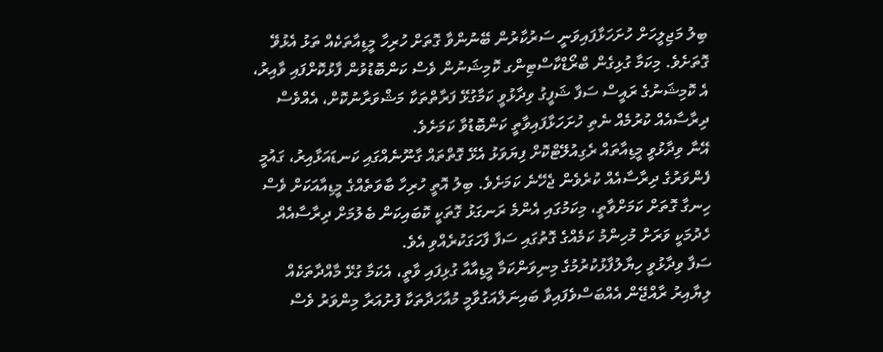ބިލު މަޖިލީހަށް ހުށަހަޅާފައިވަނީ ސަރުކާރުން ބޭނުންވާ ގޮތަށް ހުރިހާ މީޑިއާތަކެއް ތަޅު އެޅުވޭ ގޮތަށެވެ. މިކަމާ ގުޅިގެން ބްރޯޑްކާސްޓިންގ ކޮމިޝަނުން ވެސް ކަންބޮޑުވުން ފާޅުކޮށްފައި ވާއިރު، އެ ކޮމިޝަނުގެ ރައީސް ސަފާ ޝަފީގު ވިދާޅުވީ ކަމާގުޅޭ ފަރާތްތަކާ މަޝްވަރާނުކޮށް، އެއްވެސް ދިރާސާއެއް ކުރުމެއް ނެތި ހުށަހަޅާފައިވާތީ ކަންބޮޑުވާ ކަމަށެވެ.
އޭނާ ވިދާޅުވީ މީޑިއާތައް ރެގިއުލޭޓްކޮށް ފިޔަވަޅު އެޅޭ ގޮތްތައް ގާނޫނެއްގައި ކަނޑައަޅާއިރު، ގައުމީ ފެންވަރުގެ ދިރާސާއެއް ކުރެވެން ޖެހޭނެ ކަމަށެވެ. ބިލު އޮތީ ހުރިހާ ބާވަތެއްގެ މީޑިއާއަކަށް ވެސް ހިނގާ ގޮތަށް ކަމަށްވާތީ، މިކަމުގައި އެންމެ ރަނގަޅު ގޮތަކީ ކޮބައިކަން ބެލުމަށް ދިރާސާއެއް ހެދުމަކީ ވަރަށް މުހިންމު ކަމެއްގެ ގޮތުގައި ސަފާ ފާހަގަކުރެއްވި އެވެ.
ސަފާ ވިދާޅުވީ ހިޔާލުފާޅުކުރުމުގެ މިނިވަންކަމާ މީޑިއާއާ ގުޅިފައި ވާތީ، އެކަމާ ގުޅޭ މާއްދާތަކެއް ލިޔާއިރު ރާއްޖޭން އެއްބަސްވެފައިވާ ބައިނަލްއަގުވާމީ މުއާހަދާތަކާ ފުށުއަރާ މިންވަރު ވެސް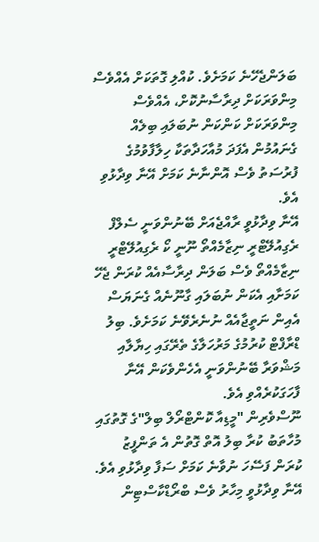ބަލަންޖެހޭނެ ކަމަށެވެ. ކުއްލި ގޮތަކަށް އެއްވެސް މިންވަރަކަށް ދިރާސާނުކޮށް، އެއްވެސް މިންވަރަކަށް ކަންކަން ނުބަލައި ބިލެއް ގެނައުމުން އެފަދަ މުއާހަދާތަކާ ހިލާފާވުމުގެ ފުރުސަތު ވެސް އޮންނާނެ ކަމަށް އޭނާ ވިދާޅުވި އެވެ.
އޭނާ ވިދާޅުވީ ރާއްޖެއަށް ބޭނުންވަނީ ސެލްފް ރެގިއުލޭޓްރީ ނިޒާމެއްތޯ ނޫނީ ކޯ ރެގިއުލޭޓްރީ ނިޒާމެއްތޯ ވެސް ބަލަން ދިރާސާއެއް ކުރަން ޖެހޭ ކަމަށާއި އެކަން ނުބަލައި ގާނޫނެއް ގެނަޔަސް އެއިން ނަތީޖާއެއް ނުނެރެވޭނެ ކަމަށެވެ. ބިލު ޑްރާފްޓް ކުރުމުގެ މަރުހަލާގެ ތެރޭގައި ހިޔާލާއި މަޝްވަރާ ބޭނުންވަނީ އެހެންވެކަން އޭނާ ފާހަގަކުރެއްވި އެވެ.
ނޫސްވެރިން "މީޑިއާ ކޮންޓްރޯލް ބިލް"ގެ ގޮތުގައި މުހާތަބު ކުރާ ބިލު އޮތް ގޮތުން އެ ތަންފީޒު ކުރަން ފަސޭހަ ނުވާނެ ކަމަށް ސަފާ ވިދާޅުވި އެވެ. އޭނާ ވިދާޅުވީ މިހާރު ވެސް ބްރޯޑްކާސްޓިން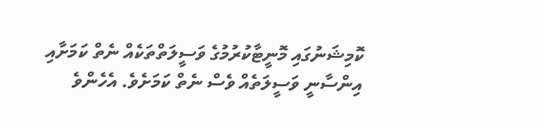ކޮމިޝަނުގައި މޮނީޓާކުރުމުގެ ވަސީލަތްތަކެއް ނެތް ކަމަށާއި އިންސާނީ ވަސީލަތެއް ވެސް ނެތް ކަމަށެވެ. އެހެންވެ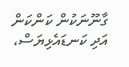ގާނޫނަކުން ކަންކަން އަދި ކަނޑައެޅިޔަސް،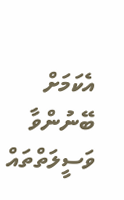އެކަމަށް ބޭނުންވާ ވަސީލަތްތައް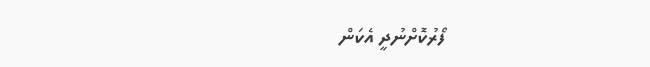ފޯރުކޮށްނުދީ އެކަން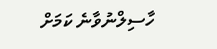ހާސިލްނުވާނެ ކަމަށް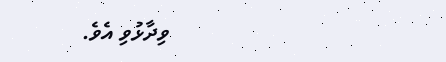ވިދާޅުވި އެވެ.